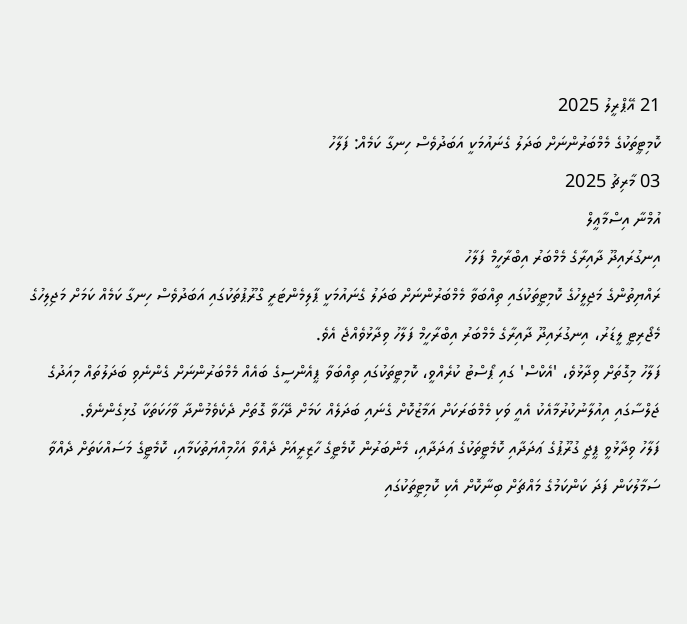21 އޭޕްރީލު 2025
ކޮމިޓީތަކުގެ މެމްބަރުންނަށް ބަދަލު ގެނައުމަކީ އަބަދުވެސް ހިނގާ ކަމެއް: ފަލާހު
03 މާރިޗު 2025
އުމްނާ އިސްމާޢީލް
އިނގުރައިދޫ ދާއިރާގެ މެމްބަރު އިބްރާހީމް ފަލާހު
ރައްޔިތުންގެ މަޖިލީހުގެ ކޮމިޓީތަކުގައި ތިއްބަވާ މެމްބަރުންނަށް ބަދަލު ގެނައުމަކީ ޕާލިމެންޓަރީ ގްރޫޕުތަކުގައި އަބަދުވެސް ހިނގާ ކަމެއް ކަމަށް މަޖިލިހުގެ މެޖޯރިޓީ ލީޑަރު، އިނގުރައިދޫ ދާއިރާގެ މެމްބަރު އިބްރާހީމް ފަލާހު ވިދާޅުވެއްޖެ އެވެ.
ފަލާހު މިގޮތަށް ވިދާޅުވެ، 'އެކްސް' ގައި ޕޯސްޓު ކުރެއްވީ، ކޮމިޓީތަކުގައި ތިއްބަވާ ޕީއެންސީގެ ބައެއް މެމްބަރުންނަށް ގެންނެވި ބަދަލުތައް މިއަދުގެ ޖަލްސާގައި އިއުލާނުކުރުމާއެކު އެއީ ވަކި މެމްބަރަކަށް އަމާޒުކޮށް ގެނައި ބަދަލެއް ކަމަށް ދޭހަވާ ގޮތަށް ދެކެވެމުންދާ ވާހަކަތަކާ ގުޅިގެންނެވެ.
ފަލާހު ވިދާޅުވީ ޕީޖީ ގުރޫޕުގެ ޢަދަދާއި ކޮމެޓީތަކުގެ ޢަދަދާއި، މެންބަރުން ކޮމެޓީގެ ހާޒިރީއަށް ދެއްވާ އަހްމިއްޔަތުކަމާއި، ކޮމެޓީގެ މަސައްކަތަށް ދެއްވާ ސަމާލުކަން ފަދަ ކަންކަމުގެ މައްޗަށް ބިނާކޮށް އެކި ކޮމިޓީތަކުގައި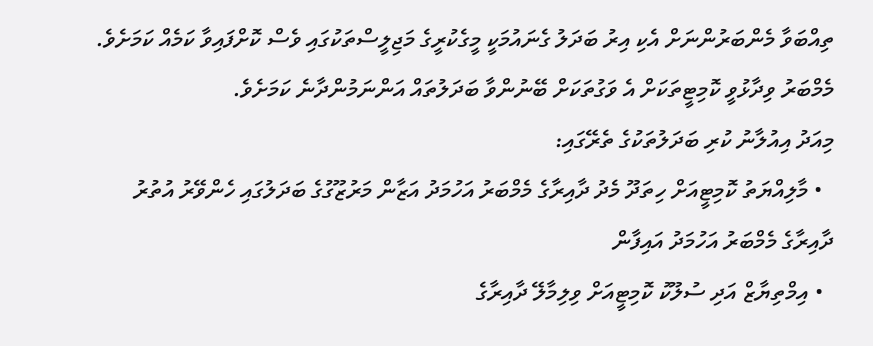ތިއްބަވާ މެންބަރުންނަށް އެކި އިރު ބަދަލު ގެނައުމަކީ މީގެކުރީގެ މަޖިލީސްތަކުގައި ވެސް ކޮށްފައިވާ ކަމެއް ކަމަށެވެ.
މެމްބަރު ވިދާޅުވީ ކޮމިޓީތަކަށް އެ ވަގުތަކަށް ބޭނުންވާ ބަދަލުތައް އަންނަމުންދާނެ ކަމަށެވެ.
މިއަދު އިއުލާނު ކުރި ބަދަލުތަކުގެ ތެރޭގައި:
  • މާލިއްޔަތު ކޮމިޓީއަށް ހިތަދޫ މެދު ދާއިރާގެ މެމްބަރު އަހުމަދު އަޒާން މަރުޒޫގުގެ ބަދަލުގައި ހެންވޭރު އުތުރު ދާއިރާގެ މެމްބަރު އަހުމަދު އައިފާން
  • އިމްތިޔާޒް އަދި ސުލޫކު ކޮމިޓީއަށް ވިލިމާލޭ ދާއިރާގެ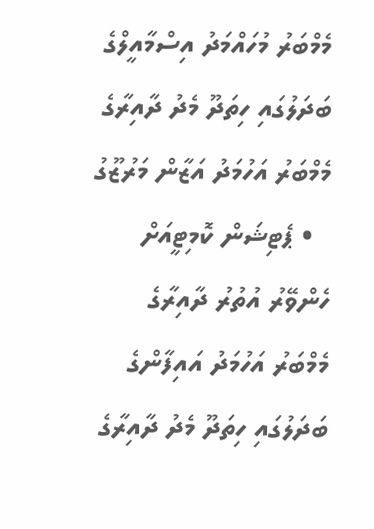މެމްބަރު މުހައްމަދު އިސްމާއީލްގެ ބަދަލުގައި ހިތަދޫ މެދު ދާއިރާގެ މެމްބަރު އަހުމަދު އަޒާން މަރުޒޫގު
  • ޕެޓިޝަން ކޮމިޓީއަށް ހެންވޭރު އުތުރު ދާއިރާގެ މެމްބަރު އަހުމަދު އައިފާންގެ ބަދަލުގައި ހިތަދޫ މެދު ދާއިރާގެ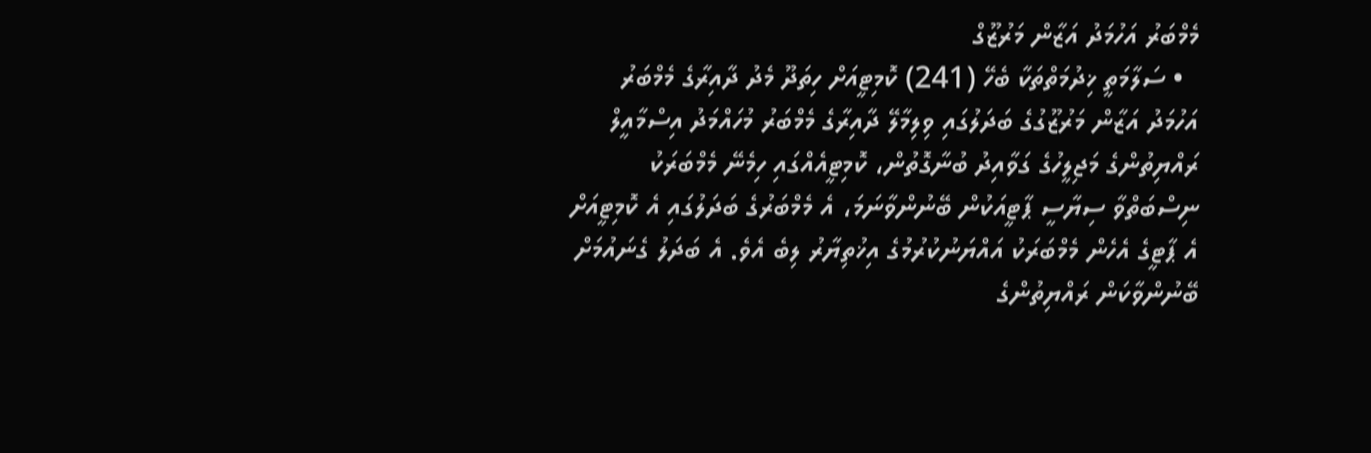މެމްބަރު އަހުމަދު އަޒާން މަރުޒޫގް
  • ސަލާމަތީ ޚިދުމަތްތަކާ ބެހޭ (241) ކޮމިޓީއަށް ހިތަދޫ މެދު ދާއިރާގެ މެމްބަރު އަހުމަދު އަޒާން މަރުޒޫގުގެ ބަދަލުގައި ވިލިމާލޭ ދާއިރާގެ މެމްބަރު މުހައްމަދު އިސްމާއީލް
ރައްޔިތުންގެ މަޖިލީހުގެ ގަވާއިދު ބުނާގޮތުން، ކޮމިޓީއެއްގައި ހިމެނޭ މެމްބަރަކު ނިސްބަތްވާ ސިޔާސީ ޕާޓީއަކުން ބޭނުންވާނަމަ، އެ މެމްބަރުގެ ބަދަލުގައި އެ ކޮމިޓީއަށް އެ ޕާޓީގެ އެހެން މެމްބަރަކު އައްޔަނުކުރުމުގެ އިޚުތިޔާރު ލިބެ އެވެ. އެ ބަދަލު ގެނައުމަށް ބޭނުންވާކަން ރައްޔިތުންގެ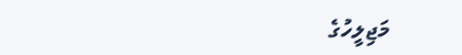މަޖިލީހުގެ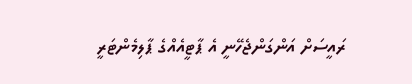ރައީސަށް އަންގަންޖެހޭނީ އެ ޕާޓީއެއްގެ ޕާލިމެންޓަރީ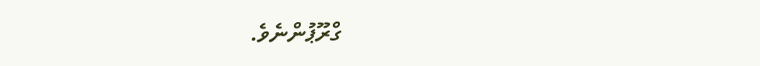ގްރޫޕުންނެވެ.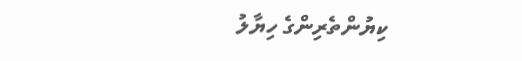ކިޔުންތެރިންގެ ހިޔާލު